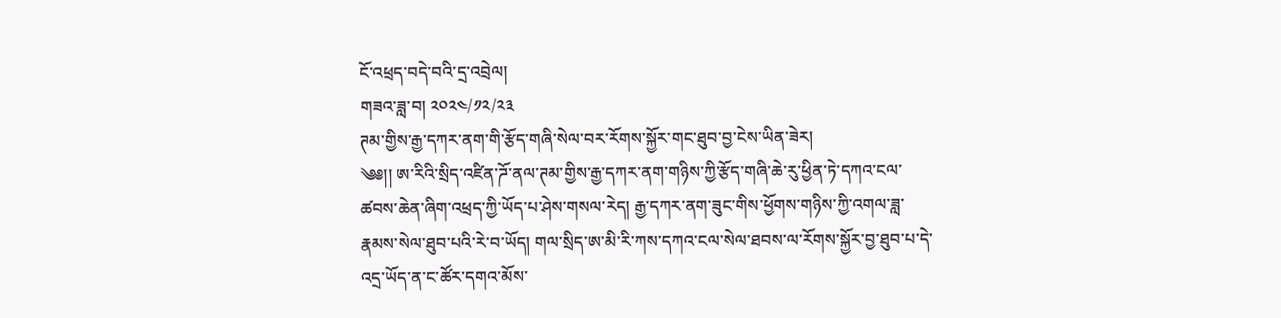ངོ་འཕྲད་བདེ་བའི་དྲ་འབྲེལ།
གཟའ་ཟླ་བ། ༢༠༢༤/༡༢/༢༣
ཊམ་གྱིས་རྒྱ་དཀར་ནག་གི་རྩོད་གཞི་སེལ་བར་རོགས་སྐྱོར་གང་ཐུབ་བྱ་ངེས་ཡིན་ཟེར།
༄༅།། ཨ་རིའི་སྲིད་འཛིན་ཌོ་ནལ་ཊམ་གྱིས་རྒྱ་དཀར་ནག་གཉིས་ཀྱི་རྩོད་གཞི་ཆེ་རུ་ཕྱིན་ཏེ་དཀའ་ངལ་ཚབས་ཆེན་ཞིག་འཕྲད་ཀྱི་ཡོད་པ་ཤེས་གསལ་རེད། རྒྱ་དཀར་ནག་ཟུང་གིས་ཕྱོགས་གཉིས་ཀྱི་འགལ་ཟླ་རྣམས་སེལ་ཐུབ་པའི་རེ་བ་ཡོད། གལ་སྲིད་ཨ་མི་རི་ཀས་དཀའ་ངལ་སེལ་ཐབས་ལ་རོགས་སྐྱོར་བྱ་ཐུབ་པ་དེ་འདྲ་ཡོད་ན་ང་ཚོར་དགའ་མོས་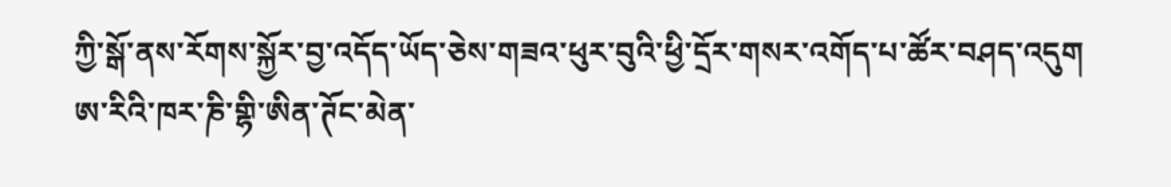ཀྱི་སྒོ་ནས་རོགས་སྐྱོར་བྱ་འདོད་ཡོད་ཅེས་གཟའ་ཕུར་བུའི་ཕྱི་དྲོར་གསར་འགོད་པ་ཚོར་བཤད་འདུག ཨ་རིའི་ཁར་ཎི་གྷི་ཨིན་ཊོང་མེན་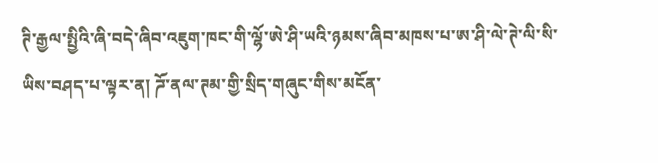ཊི་རྒྱལ་སྤྱིའི་ཞི་བདེ་ཞིབ་འཇུག་ཁང་གི་ལྷོ་ཨེ་ཤི་ཡའི་ཉམས་ཞིབ་མཁས་པ་ཨ་ཤི་ལེ་ཊེ་ལི་སི་ཡིས་བཤད་པ་ལྟར་ན། ཌོ་ནལ་ཊམ་གྱི་སྲིད་གཞུང་གིས་མངོན་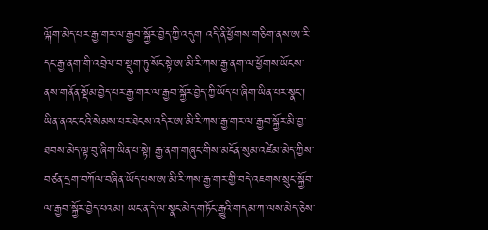ལྐོག་མེད་པར་རྒྱ་གར་ལ་རྒྱབ་སྐྱོར་བྱེད་ཀྱི་འདུག འདི་ནི་ཕྱོགས་གཅིག་ནས་ཨ་རི་དང་རྒྱ་ནག་གི་འབྲེལ་བ་སྡུག་ཏུ་སོང་སྟེ་ཨ་མི་རི་ཀས་རྒྱ་ནག་ལ་ཕྱོགས་ཡོངས་ནས་གནོན་སྡོམ་བྱེད་པར་རྒྱ་གར་ལ་རྒྱབ་སྐྱོར་བྱེད་ཀྱི་ཡོད་པ་ཞིག་ཡིན་པར་སྣང་། ཡིན་ནའང་ངའི་སེམས་པར་ཐེངས་འདིར་ཨ་མི་རི་ཀས་རྒྱ་གར་ལ་རྒྱབ་སྐྱོར་མི་བྱ་ཐབས་མེད་ལྟ་བུ་ཞིག་ཡིན་པ་སྟེ། རྒྱ་ནག་གཞུང་གིས་མངོན་སུམ་འཛེམ་མེད་ཀྱིས་བཙན་དྲག་བཀོལ་བཞིན་ཡོད་པས་ཨ་མི་རི་ཀས་རྒྱ་གར་གྱི་བདེ་འཇགས་སྲུང་སྐྱོབ་ལ་རྒྱབ་སྐྱོར་བྱེད་པའམ། ཡང་ན་དེ་ལ་སྣང་མེད་གཏོང་རྒྱུའི་གདམ་ཀ་ལས་མེད་ཅེས་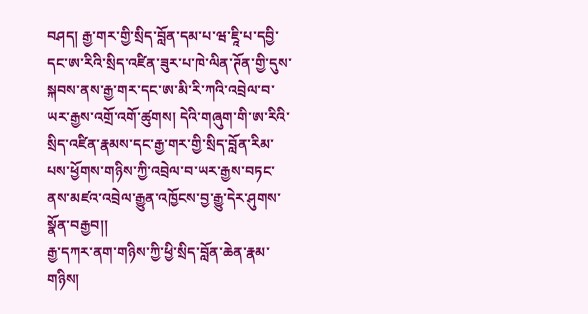བཤད། རྒྱ་གར་གྱི་སྲིད་བློན་དམ་པ་ཝ་ཇཱི་པ་དབྱི་དང་ཨ་རིའི་སྲིད་འཛིན་ཟུར་པ་ཁེ་ལིན་ཊོན་གྱི་དུས་སྐབས་ནས་རྒྱ་གར་དང་ཨ་མི་རི་ཀའི་འབྲེལ་བ་ཡར་རྒྱས་འགྲོ་འགོ་ཚུགས། དེའི་གཞུག་གི་ཨ་རིའི་སྲིད་འཛིན་རྣམས་དང་རྒྱ་གར་གྱི་སྲིད་བློན་རིམ་པས་ཕྱོགས་གཉིས་ཀྱི་འབྲེལ་བ་ཡར་རྒྱས་བཏང་ནས་མཛའ་འབྲེལ་རྒྱུན་འཁྱོངས་བྱ་རྒྱུ་དེར་ཤུགས་སྣོན་བརྒྱབ།།
རྒྱ་དཀར་ནག་གཉིས་ཀྱི་ཕྱི་སྲིད་བློན་ཆེན་རྣམ་གཉིས།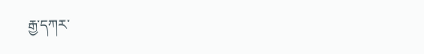རྒྱ་དཀར་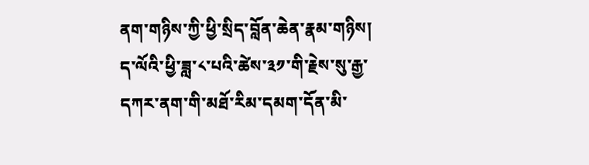ནག་གཉིས་ཀྱི་ཕྱི་སྲིད་བློན་ཆེན་རྣམ་གཉིས།
ད་ལོའི་ཕྱི་ཟླ་༨་པའི་ཚེས་༣༡་གི་རྗེས་སུ་རྒྱ་དཀར་ནག་གི་མཐོ་རིམ་དམག་དོན་མི་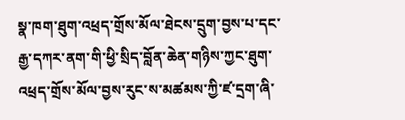སྣ་ཁག་ཐུག་འཕྲད་གྲོས་མོལ་ཐེངས་དྲུག་བྱས་པ་དང་རྒྱ་དཀར་ནག་གི་ཕྱི་སྲིད་བློན་ཆེན་གཉིས་ཀྱང་ཐུག་འཕྲད་གྲོས་མོལ་བྱས་རུང་ས་མཚམས་ཀྱི་ཛ་དྲག་ཞི་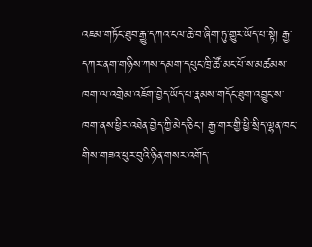འཇམ་གཏོང་ཐུབ་རྒྱུ་དཀའ་ངལ་ཆེ་བ་ཞིག་ཏུ་གྱུར་ཡོད་པ་སྟེ། རྒྱ་དཀར་ནག་གཉིས་ཀས་དམག་དཔུང་ཁྲི་ཚོ་མང་པོ་ས་མཚམས་ཁག་ལ་འགྲེམ་འཇོག་བྱེད་ཡོད་པ་རྣམས་གདོང་ཐུག་འབྱུང་ས་ཁག་ནས་ཕྱིར་འཐེན་བྱེད་ཀྱི་མེད་ཅིང་། རྒྱ་གར་གྱི་ཕྱི་སྲིད་ལྷན་ཁང་གིས་གཟའ་ཕུར་བུའི་ཉིན་གསར་འགོད་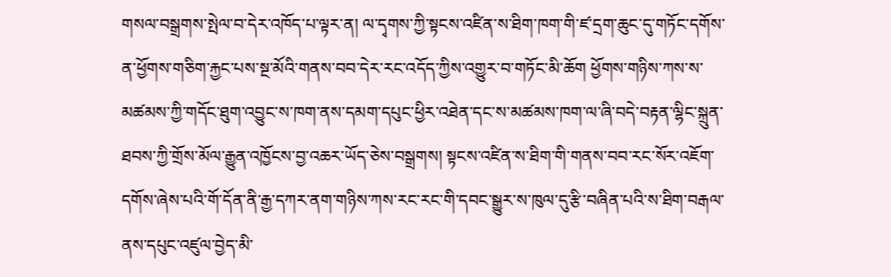གསལ་བསྒྲགས་སྤེལ་བ་དེར་འཁོད་པ་ལྟར་ན། ལ་དྭགས་ཀྱི་སྟངས་འཛིན་ས་ཐིག་ཁག་གི་ཛ་དྲག་ཆུང་དུ་གཏོང་དགོས་ན་ཕྱོགས་གཅིག་རྐྱང་པས་སྔ་མོའི་གནས་བབ་དེར་རང་འདོད་ཀྱིས་འགྱུར་བ་གཏོང་མི་ཆོག ཕྱོགས་གཉིས་ཀས་ས་མཚམས་ཀྱི་གདོང་ཐུག་འབྱུང་ས་ཁག་ནས་དམག་དཔུང་ཕྱིར་འཐེན་དང་ས་མཚམས་ཁག་ལ་ཞི་བདེ་བརྟན་ལྷིང་སྐྲུན་ཐབས་ཀྱི་གྲོས་མོལ་རྒྱུན་འཁྱོངས་བྱ་འཆར་ཡོད་ཅེས་བསྒྲགས། སྟངས་འཛིན་ས་ཐིག་གི་གནས་བབ་རང་སོར་འཇོག་དགོས་ཞེས་པའི་གོ་དོན་ནི་རྒྱ་དཀར་ནག་གཉིས་ཀས་རང་རང་གི་དབང་སྒྱུར་ས་ཁུལ་དུ་རྩི་བཞིན་པའི་ས་ཐིག་བརྒལ་ནས་དཔུང་འཛུལ་བྱེད་མི་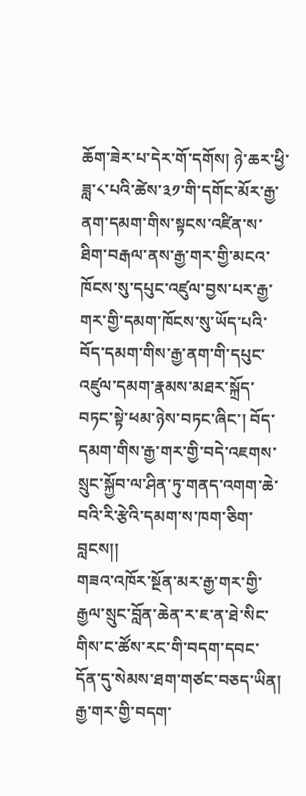ཆོག་ཟེར་པ་དེར་གོ་དགོས། ཉེ་ཆར་ཕྱི་ཟླ་༨་པའི་ཚེས་༣༡་གི་དགོང་མོར་རྒྱ་ནག་དམག་གིས་སྟངས་འཛིན་ས་ཐིག་བརྒལ་ནས་རྒྱ་གར་གྱི་མངའ་ཁོངས་སུ་དཔུང་འཛུལ་བྱས་པར་རྒྱ་གར་གྱི་དམག་ཁོངས་སུ་ཡོད་པའི་བོད་དམག་གིས་རྒྱ་ནག་གི་དཔུང་འཛུལ་དམག་རྣམས་མཐར་སྐྲོད་བཏང་སྟེ་ཕམ་ཉེས་བཏང་ཞིང་། བོད་དམག་གིས་རྒྱ་གར་གྱི་བདེ་འཇགས་སྲུང་སྐྱོབ་ལ་ཤིན་ཏུ་གནད་འགག་ཆེ་བའི་རི་རྩེའི་དམག་ས་ཁག་ཅིག་བླངས།།
གཟའ་འཁོར་སྔོན་མར་རྒྱ་གར་གྱི་རྒྱལ་སྲུང་བློན་ཆེན་ར་ཇ་ན་ཐེ་སིང་གིས་ང་ཚོས་རང་གི་བདག་དབང་དོན་དུ་སེམས་ཐག་གཙང་བཅད་ཡིན། རྒྱ་གར་གྱི་བདག་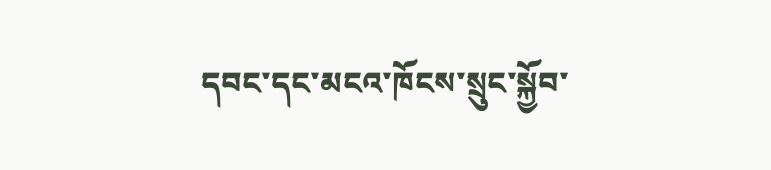དབང་དང་མངའ་ཁོངས་སྲུང་སྐྱོབ་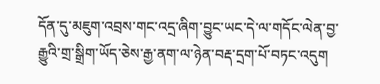དོན་དུ་མཇུག་འབྲས་གང་འདྲ་ཞིག་བྱུང་ཡང་དེ་ལ་གདོང་ལེན་བྱ་རྒྱུའི་གྲ་སྒྲིག་ཡོད་ཅེས་རྒྱ་ནག་ལ་ཉེན་བརྡ་དྲག་པོ་བཏང་འདུག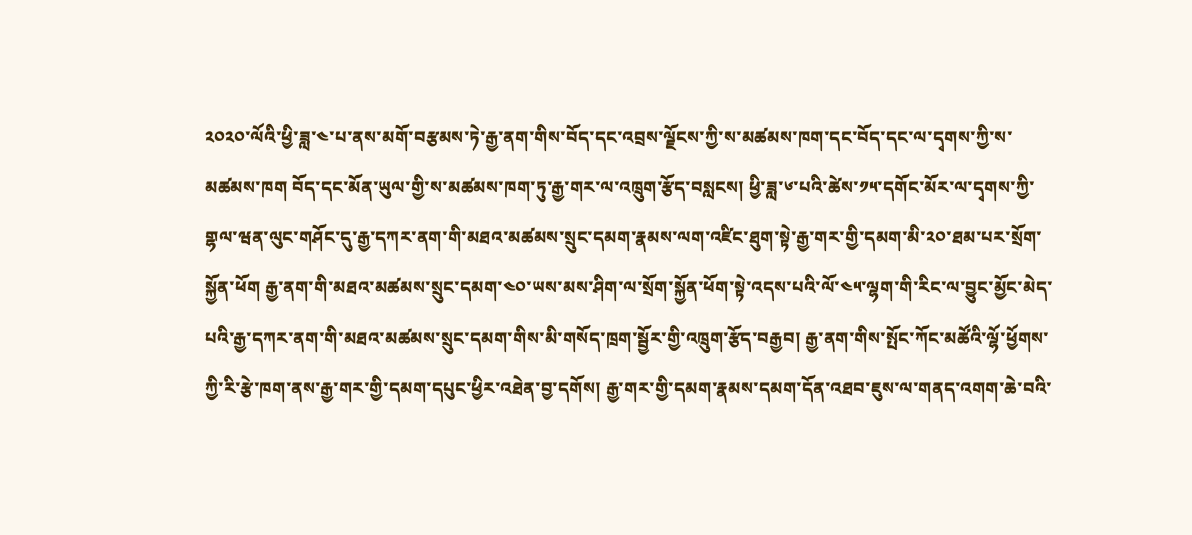༢༠༢༠་ལོའི་ཕྱི་ཟླ་༤་པ་ནས་མགོ་བརྩམས་ཏེ་རྒྱ་ནག་གིས་བོད་དང་འབྲས་ལྗོངས་ཀྱི་ས་མཚམས་ཁག་དང་བོད་དང་ལ་དྭགས་ཀྱི་ས་མཚམས་ཁག བོད་དང་མོན་ཡུལ་གྱི་ས་མཚམས་ཁག་ཏུ་རྒྱ་གར་ལ་འཁྲུག་རྩོད་བསླངས། ཕྱི་ཟླ་༦་པའི་ཚེས་༡༥་དགོང་མོར་ལ་དྭགས་ཀྱི་གྷལ་ཝན་ལུང་གཤོང་དུ་རྒྱ་དཀར་ནག་གི་མཐའ་མཚམས་སྲུང་དམག་རྣམས་ལག་འཛིང་ཐུག་སྟེ་རྒྱ་གར་གྱི་དམག་མི་༢༠་ཐམ་པར་སྲོག་སྐྱོན་ཕོག རྒྱ་ནག་གི་མཐའ་མཚམས་སྲུང་དམག་༤༠་ཡས་མས་ཤིག་ལ་སྲོག་སྐྱོན་ཕོག་སྟེ་འདས་པའི་ལོ་༤༥་ལྷག་གི་རིང་ལ་བྱུང་མྱོང་མེད་པའི་རྒྱ་དཀར་ནག་གི་མཐའ་མཚམས་སྲུང་དམག་གིས་མི་གསོད་ཁྲག་སྦྱོར་གྱི་འཁྲུག་རྩོད་བརྒྱབ། རྒྱ་ནག་གིས་སྤོང་ཀོང་མཚོའི་ལྷོ་ཕྱོགས་ཀྱི་རི་རྩེ་ཁག་ནས་རྒྱ་གར་གྱི་དམག་དཔུང་ཕྱིར་འཐེན་བྱ་དགོས། རྒྱ་གར་གྱི་དམག་རྣམས་དམག་དོན་འཐབ་ཇུས་ལ་གནད་འགག་ཆེ་བའི་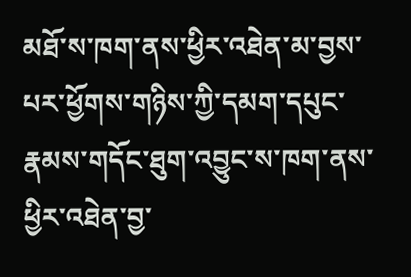མཐོ་ས་ཁག་ནས་ཕྱིར་འཐེན་མ་བྱས་པར་ཕྱོགས་གཉིས་ཀྱི་དམག་དཔུང་རྣམས་གདོང་ཐུག་འབྱུང་ས་ཁག་ནས་ཕྱིར་འཐེན་བྱ་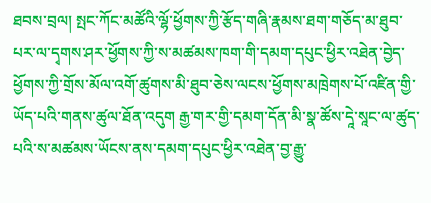ཐབས་བྲལ། སྤང་ཀོང་མཚོའི་ལྷོ་ཕྱོགས་ཀྱི་རྩོད་གཞི་རྣམས་ཐག་གཅོད་མ་ཐུབ་པར་ལ་དྭགས་ཤར་ཕྱོགས་ཀྱི་ས་མཚམས་ཁག་གི་དམག་དཔུང་ཕྱིར་འཐེན་བྱེད་ཕྱོགས་ཀྱི་གྲོས་མོལ་འགོ་ཚུགས་མི་ཐུབ་ཅེས་ལངས་ཕྱོགས་མཁྲེགས་པོ་འཛིན་གྱི་ཡོད་པའི་གནས་ཚུལ་ཐོན་འདུག རྒྱ་གར་གྱི་དམག་དོན་མི་སྣ་ཚོས་དཱེ་སཱང་ལ་ཚུད་པའི་ས་མཚམས་ཡོངས་ནས་དམག་དཔུང་ཕྱིར་འཐེན་བྱ་རྒྱུ་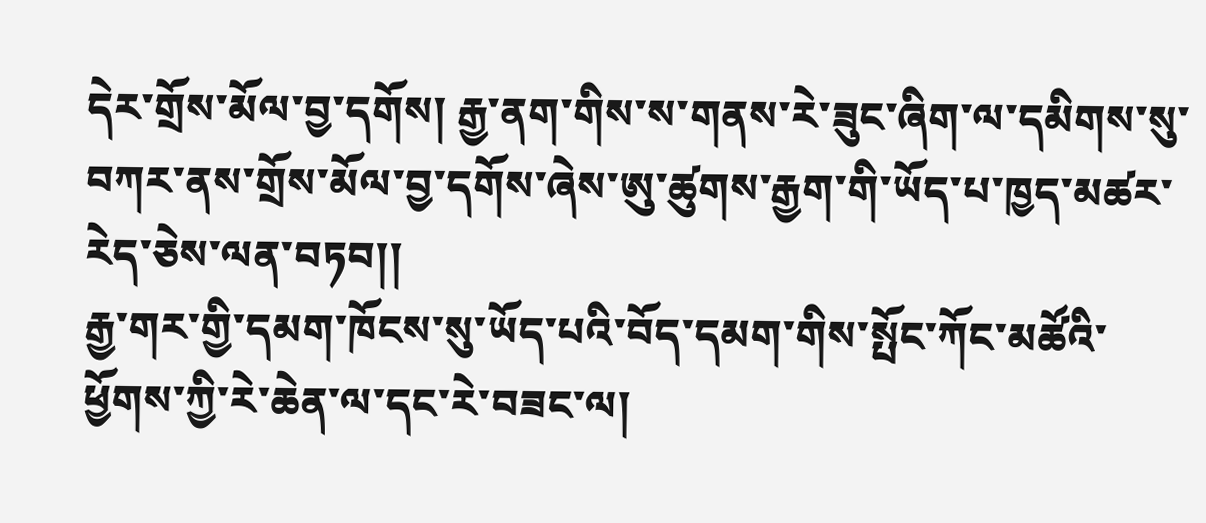དེར་གྲོས་མོལ་བྱ་དགོས། རྒྱ་ནག་གིས་ས་གནས་རེ་ཟུང་ཞིག་ལ་དམིགས་སུ་བཀར་ནས་གྲོས་མོལ་བྱ་དགོས་ཞེས་ཨུ་ཚུགས་རྒྱག་གི་ཡོད་པ་ཁྱད་མཚར་རེད་ཅེས་ལན་བཏབ།།
རྒྱ་གར་གྱི་དམག་ཁོངས་སུ་ཡོད་པའི་བོད་དམག་གིས་སྤོང་ཀོང་མཚོའི་ཕྱོགས་ཀྱི་རེ་ཆེན་ལ་དང་རེ་བཟང་ལ།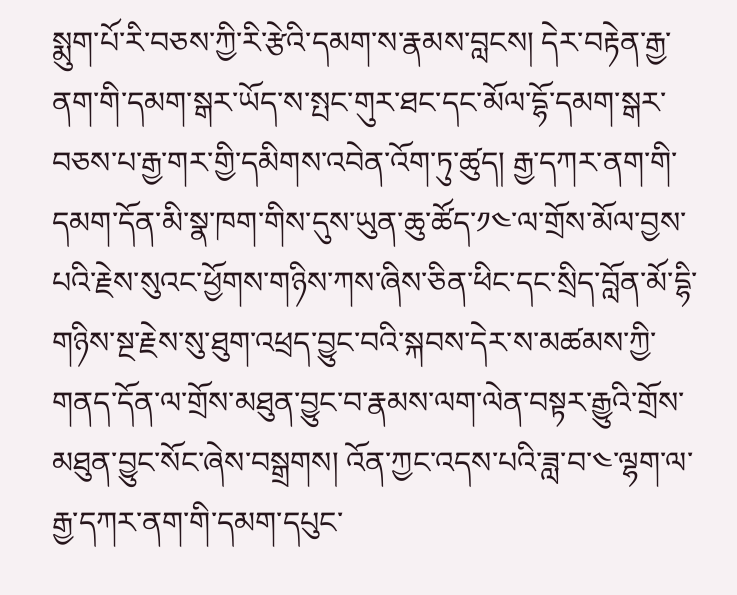སྨུག་པོ་རི་བཅས་ཀྱི་རི་རྩེའི་དམག་ས་རྣམས་བླངས། དེར་བརྟེན་རྒྱ་ནག་གི་དམག་སྒར་ཡོད་ས་སྤང་གུར་ཐང་དང་མོལ་དྷོ་དམག་སྒར་བཅས་པ་རྒྱ་གར་གྱི་དམིགས་འབེན་འོག་ཏུ་ཚུད། རྒྱ་དཀར་ནག་གི་དམག་དོན་མི་སྣ་ཁག་གིས་དུས་ཡུན་ཆུ་ཚོད་༡༤་ལ་གྲོས་མོལ་བྱས་པའི་རྗེས་སུའང་ཕྱོགས་གཉིས་ཀས་ཞིས་ཅིན་ཕིང་དང་སྲིད་བློན་མོ་དྷི་གཉིས་སྔ་རྗེས་སུ་ཐུག་འཕྲད་བྱུང་བའི་སྐབས་དེར་ས་མཚམས་ཀྱི་གནད་དོན་ལ་གྲོས་མཐུན་བྱུང་བ་རྣམས་ལག་ལེན་བསྟར་རྒྱུའི་གྲོས་མཐུན་བྱུང་སོང་ཞེས་བསྒྲགས། འོན་ཀྱང་འདས་པའི་ཟླ་བ་༤་ལྷག་ལ་རྒྱ་དཀར་ནག་གི་དམག་དཔུང་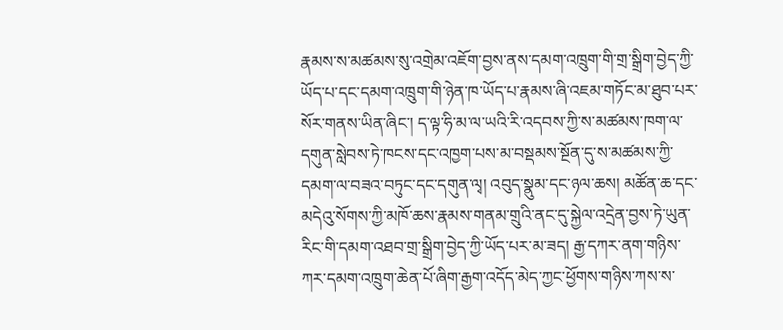རྣམས་ས་མཚམས་སུ་འགྲེམ་འཇོག་བྱས་ནས་དམག་འཁྲུག་གི་གྲ་སྒྲིག་བྱེད་ཀྱི་ཡོད་པ་དང་དམག་འཁྲུག་གི་ཉེན་ཁ་ཡོད་པ་རྣམས་ཞི་འཇམ་གཏོང་མ་ཐུབ་པར་སོར་གནས་ཡིན་ཞིང་། ད་ལྟ་ཧི་མ་ལ་ཡའི་རི་འདབས་ཀྱི་ས་མཚམས་ཁག་ལ་དགུན་སླེབས་ཏེ་ཁངས་དང་འཁྱག་པས་མ་བསྡམས་སྔོན་དུ་ས་མཚམས་ཀྱི་དམག་ལ་བཟའ་བཏུང་དང་དགུན་ལྭ། འབུད་སྣུམ་དང་ཉལ་ཆས། མཚོན་ཆ་དང་མདེའུ་སོགས་ཀྱི་མཁོ་ཆས་རྣམས་གནམ་གྲུའི་ནང་དུ་སྐྱེལ་འདྲེན་བྱས་ཏེ་ཡུན་རིང་གི་དམག་འཐབ་གྲ་སྒྲིག་བྱེད་ཀྱི་ཡོད་པར་མ་ཟད། རྒྱ་དཀར་ནག་གཉིས་ཀར་དམག་འཁྲུག་ཆེན་པོ་ཞིག་རྒྱག་འདོད་མེད་ཀྱང་ཕྱོགས་གཉིས་ཀས་ས་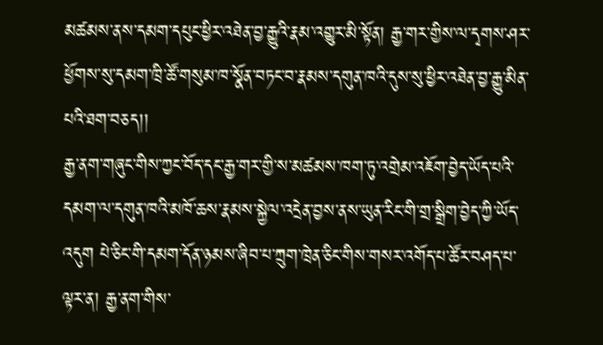མཚམས་ནས་དམག་དཔུང་ཕྱིར་འཐེན་བྱ་རྒྱུའི་རྣམ་འགྱུར་མི་སྟོན། རྒྱ་གར་གྱིས་ལ་དྭགས་ཤར་ཕྱོགས་སུ་དམག་ཁྲི་ཚོ་གསུམ་ཁ་སྣོན་བཏང་བ་རྣམས་དགུན་ཁའི་དུས་སུ་ཕྱིར་འཐེན་བྱ་རྒྱུ་མིན་པའི་ཐག་བཅད།།
རྒྱ་ནག་གཞུང་གིས་ཀྱང་བོད་དང་རྒྱ་གར་གྱི་ས་མཚམས་ཁག་ཏུ་འགྲེམ་འཇོག་བྱེད་ཡོད་པའི་དམག་ལ་དགུན་ཁའི་མཁོ་ཆས་རྣམས་སྐྱེལ་འདྲེན་བྱས་ནས་ཡུན་རིང་གི་གྲ་སྒྲིག་བྱེད་ཀྱི་ཡོད་འདུག པེ་ཅིང་གི་དམག་དོན་ཉམས་ཞིབ་པ་ཀྲུག་ཁྲེན་ཅིང་གིས་གསར་འགོད་པ་ཚོར་བཤད་པ་ལྟར་ན། རྒྱ་ནག་གིས་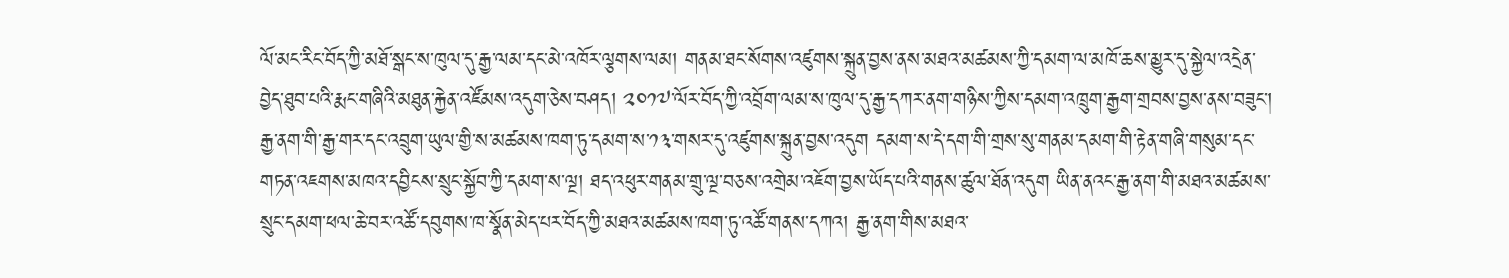ལོ་མང་རིང་བོད་ཀྱི་མཐོ་སྒང་ས་ཁུལ་དུ་རྒྱ་ལམ་དང་མེ་འཁོར་ལྕགས་ལམ། གནམ་ཐང་སོགས་འཛུགས་སྐྲུན་བྱས་ནས་མཐའ་མཚམས་ཀྱི་དམག་ལ་མཁོ་ཆས་མྱུར་དུ་སྐྱེལ་འདྲེན་བྱེད་ཐུབ་པའི་རྨང་གཞིའི་མཐུན་རྐྱེན་འཛོམས་འདུག་ཅེས་བཤད། ༢༠༡༧་ལོར་བོད་ཀྱི་འབྲོག་ལམ་ས་ཁུལ་དུ་རྒྱ་དཀར་ནག་གཉིས་ཀྱིས་དམག་འཁྲུག་རྒྱག་གྲབས་བྱས་ནས་བཟུང་། རྒྱ་ནག་གི་རྒྱ་གར་དང་འབྲུག་ཡུལ་གྱི་ས་མཚམས་ཁག་ཏུ་དམག་ས་༡༣་གསར་དུ་འཛུགས་སྐྲུན་བྱས་འདུག དམག་ས་དེ་དག་གི་གྲས་སུ་གནམ་དམག་གི་རྟེན་གཞི་གསུམ་དང་གཏན་འཇགས་མཁའ་དབྱིངས་སྲུང་སྐྱོབ་ཀྱི་དམག་ས་ལྔ། ཐད་འཕུར་གནམ་གྲུ་ལྔ་བཅས་འགྲེམ་འཇོག་བྱས་ཡོད་པའི་གནས་ཚུལ་ཐོན་འདུག ཡིན་ནའང་རྒྱ་ནག་གི་མཐའ་མཚམས་སྲུང་དམག་ཕལ་ཆེ་བར་འཚོ་དབུགས་ཁ་སྣོན་མེད་པར་བོད་ཀྱི་མཐའ་མཚམས་ཁག་ཏུ་འཚོ་གནས་དཀའ། རྒྱ་ནག་གིས་མཐའ་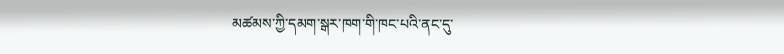མཚམས་ཀྱི་དམག་སྒར་ཁག་གི་ཁང་པའི་ནང་དུ་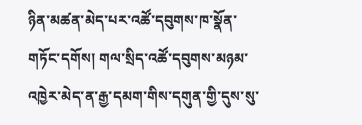ཉིན་མཚན་མེད་པར་འཚོ་དབུགས་ཁ་སྣོན་གཏོང་དགོས། གལ་སྲིད་འཚོ་དབུགས་མཉམ་འཁྱེར་མེད་ན་རྒྱ་དམག་གིས་དགུན་གྱི་དུས་སུ་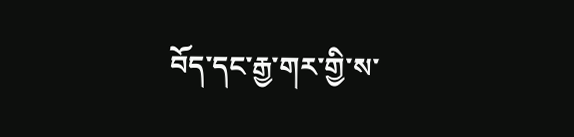བོད་དང་རྒྱ་གར་གྱི་ས་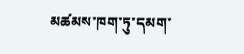མཚམས་ཁག་ཏུ་དམག་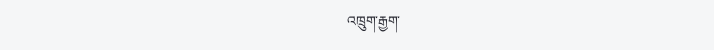འཁྲུག་རྒྱག་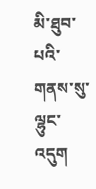མི་ཐུབ་པའི་གནས་སུ་ལྷུང་འདུག